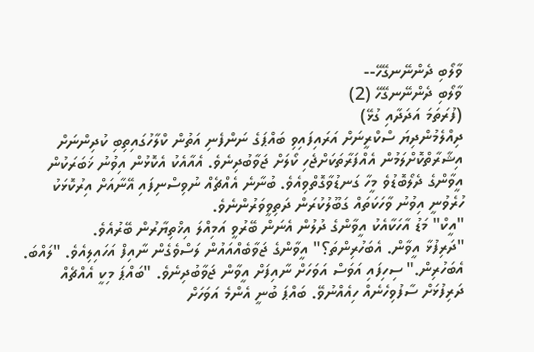ވާލޯބި ދެންނޭނގޭހޭ--
ވާލޯބި ދެންނޭނގޭހޭ (2)
(ފުރަތަމަ އަދަދާއި ގުޅޭ)
ދިއްލެމުންދިޔަ ސްކްރީނަށް އަރައިފައިވި ބައްޕަގެ ނަންފެނި އަތުން ކްލާހުގައިތިބި ކުދިންނަށް އިޝާރާތްކޮށްލަމުން އެއްފަރާތަކަށްޖެހި ކޯލަށް ޖަވާބުދިނެވެ. އެއާއެކު އެކޮޅުން އިވުނު ޚަބަރަކުން އީވާންގެ ދެލޯބޮޑުވެ މީހާ ގަނޑުވާގޮތްވިއެވެ. ބުނާނެ އެއްޗެއް ނުވިސްނިފައި އޭނާއަށް އިރުކޮޅަކު ހުރެވުނީ އިވުނު ވާހަކަތައް ގަބޫލުކުރަން ދަތިވީވަރުންނެވެ.
"އީކް" މަޑު އާހަކާއެކު އީވާންގެ ދުލުން އެނަން ބޭރުވީ އަމިއްލަ އިޚްތިޔާރުން ބޭރުއެވެ.
"ދަރިފުޅާ އީވާން. އެބަހުރިންތަ؟" އީވާންގެ ޖަވާބެއްއައުން ލަސްވެގެން ނާއިފް އަހައިލިއެވެ. "ލައްބަ. އެބަހުރިން." ސިހިފައި އަވަސް އަވަހަށް ނާއިފަށް އީވާން ޖަވާބުދިނެވެ. "ބައްޕަ މިކީ އެއްޗެއް ދަރިފުޅަށް ސާފުވިހެނެއް ހިއެއްނުވޭ. ބައްޕަ ބުނީ އެންމެ އަވަހަށް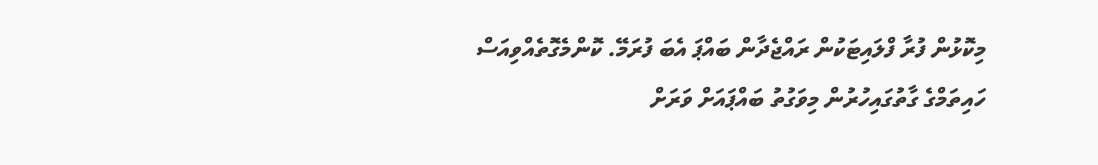މިކޮޅުން ފުރާ ފްލައިޓަކުން ރައްޖެދާން ބައްޕަ އެބަ ފުރަމޭ. ކޮންމެގޮތެއްވިއަސް ހައިތަމްގެ ގާތުގައިހުރުން މިވަގުތު ބައްޕައަށް ވަރަށް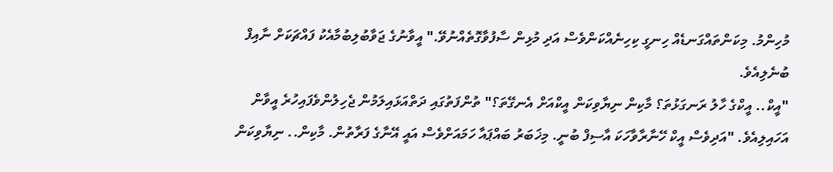މުހިންމު. މިކަންތައްގަނޑެއް ހިނގީ ކިހިނެއްކަންވެސް އަދި މުޅިން ސާފުވާގޮތެއްނުވޭ." އީވާނުގެ ޖަވާބުލިބުމާއެކު ފައްޗަކަށް ނާއިފް ބުނެލިއެވެ.
"އީކް.. އީކްގެ ހާލު ރަނގަޅުތަ؟ މާކިން ނިޔާވިކަން އީކްއަށް އެނގޭތަ؟" ތުންފަތުގައި ދަތްއަޅައިލަމުން ޖެހިލުންވެފައިހުރެ އީވާން އަހައިލިއެވެ. "އަދިވެސް އީކް ހޭނާރާވާހަކަ އާސިފް ބުނީ. މިޚަބަރު ބައްޕައާ ހަމައަށްވެސް އައީ އޭނާގެ ފަރާތުން. މާކިން.. ނިޔާވިކަން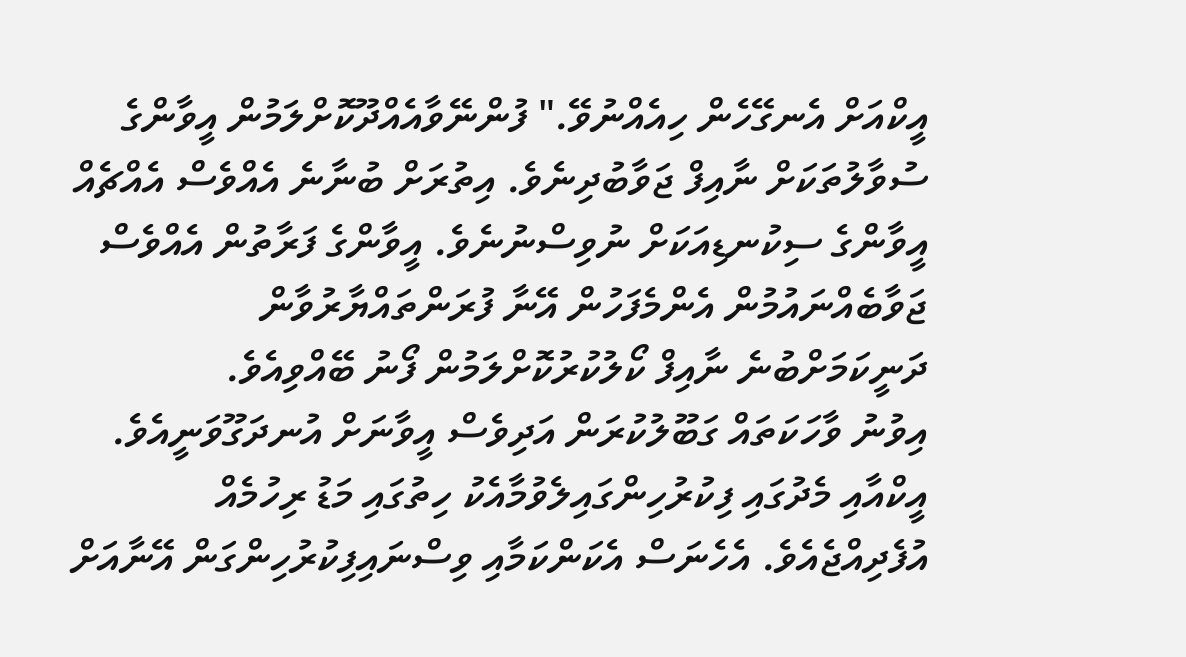އީކްއަށް އެނގޭހެން ހިއެއްނުވޭ." ފުންނޭވާއެއްދޫކޮށްލަމުން އީވާންގެ ސުވާލުތަކަށް ނާއިފް ޖަވާބުދިނެވެ. އިތުރަށް ބުނާނެ އެއްވެސް އެއްޗެއް އީވާންގެ ސިކުނޑިއަކަށް ނުވިސްނުނެވެ. އީވާންގެ ފަރާތުން އެއްވެސް ޖަވާބެއްނައުމުން އެންމެފަހުން އޭނާ ފުރަންތައްޔާރުވާން ދަނީކަމަށްބުނެ ނާއިފް ކޯލުކުރުކޮށްލަމުން ފޯނު ބޭއްވިއެވެ.
އިވުނު ވާހަކަތައް ގަބޫލުކުރަން އަދިވެސް އީވާނަށް އުނދަގޫވަނީއެވެ. އީކްއާއި މެދުގައި ފިކުރުހިންގައިލެވުމާއެކު ހިތުގައި މަޑު ރިހުމެއް އުފެދިއްޖެއެވެ. އެހެނަސް އެކަންކަމާއި ވިސްނައިފިކުރުހިންގަން އޭނާއަށް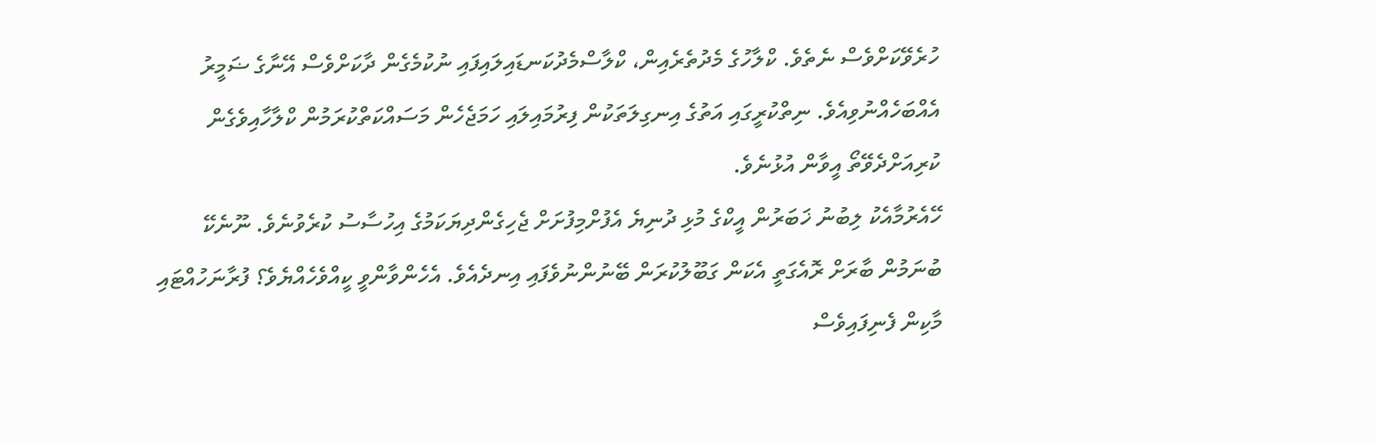ހުރެވޭކަށްވެސް ނެތެވެ. ކްލާހުގެ މެދުތެރެއިން، ކްލާސްމެދުކަނޑައިލައިފައި ނުކުމެގެން ދާކަށްވެސް އޭނާގެ ޟަމީރު އެއްބަހެއްނުވިއެވެ. ނިތްކުރީގައި އަތުގެ އިނގިލަތަކުން ފިރުމައިލައި ހަމަޖެހެން މަސައްކަތްކުރަމުން ކްލާހާއިވެގެން ކުރިއަށްދެވޭތޯ އީވާން އުޅުނެވެ.
ހޭއެރުމާއެކު ލިބުނު ޚަބަރުން އީކްގެ މުޅި ދުނިޔެ އެފުށްމިފުށަށް ޖެހިގެންދިޔަކަމުގެ އިހުސާސު ކުރެވުނެވެ. ނޫނެކޭ ބުނަމުން ބާރަށް ރޮއެގަތީ އެކަން ގަބޫލުކުރަން ބޭނުންނުވެފައި އިނދެއެވެ. އެހެންވާންވީ ކީއްވެހެއްޔެވެ؟ ފުރާނަހުއްޓައި މާކިން ފެނިފައިވެސް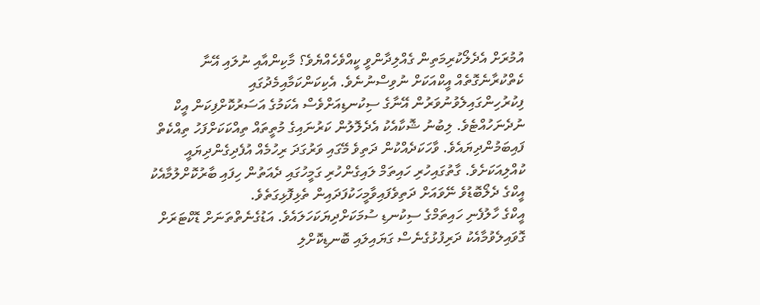އުމުރަށް އެދެލޯކުރިމަތިން ގެއްލިދާންވީ ކީއްވެހެއްޔެވެ؟ މާކިންއާއި ނުލައި އޭނާ ކެތްކުރާނެގޮތެއް އީކްއަކަށް ނުވިސްނުނެވެ. އެކިކަންކަމާއިމެދުގައި ފިކުރުހިންގައިލެވުނުވަރުން އޭނާގެ ސިކުނޑިއަށްވެސް އެކަމުގެ އަސަރުކޮށްފިކަން އީކް ނުދެނަހުއްޓެވެ. ލިބުނު ޝޮކާއެކު އެދެލޮލުން ކަރުނައިގެ މުތީތައް ތިއްކަކަށްފަހު ތިއްކެތް ފައިބަމުންދިޔައެވެ. ވާހަކަދެއްކުން ދަތިވެ މޭގައި ވަރުގަދަ ރިހުމެއް އުފެދިގެންދިޔައީ ކުއްލިއަކަށެވެ. ގާތުގައިހުރި ހައިތަމް ލައިގެންހުރި ގަމީހުގައި ދެއަތުން ހިފައި ބާރުކޮށްލުމާއެކު އީކްގެ ދެލޯބޮޑުވެ ނޭވައަށް ދަތިވެފައިވާމީހަކުފަދައިން ތެޅިފޮޅިގަތެވެ.
އީކްގެ ހާލުފެނި ހައިތަމްގެ ސިކުނޑި ސުމަކަށްދިޔަކަހަލައެވެ. އަޑުގެނެތްތަނަށް ޑޮކްޓަރަށް ގޮވައިލެވުމާއެކު ދަރިފުޅުގެނެސް ގަޔައިލައި ބޮނޑިކޮށްލި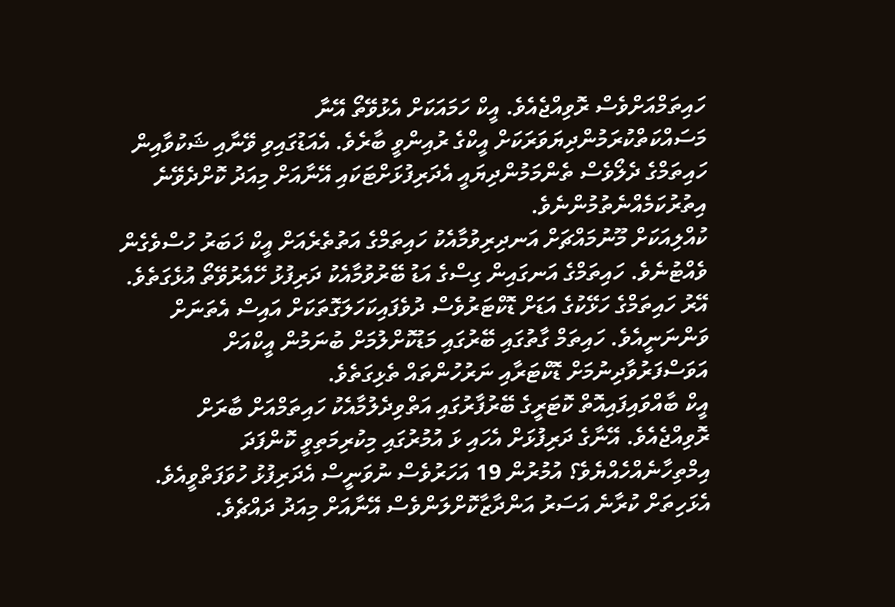ހައިތަމްއަށްވެސް ރޮވިއްޖެއެވެ. އީކް ހަމައަކަށް އެޅުވޭތޯ އޭނާ މަސައްކަތްކުރަމުންދިޔަވަރަކަށް އީކްގެ ރުއިންވީ ބާރެވެ. އެއަޑުގައިވި ވޭނާއި ޝަކުވާއިން ހައިތަމްގެ ދެލޯވެސް ތެންމަމުންދިޔައީ އެދަރިފުޅަށްޓަކައި އޭނާއަށް މިއަދު ކޮށްދެވޭނެ އިތުރުކަމެއްނެތުމުންނެވެ.
ކުއްލިއަކަށް މޫނުމައްޗަށް އަނދިރިވުމާއެކު ހައިތަމްގެ އަތުތެރެއަށް އީކް ޚަބަރު ހުސްވެގެން ވެއްޓުނެވެ. ހައިތަމްގެ އަނގައިން ގިސްގެ އަޑު ބޭރުވުމާއެކު ދަރިފުޅު ހޭއެރުވޭތޯ އުޅެގަތެވެ. އޭރު ހައިތަމްގެ ހަޅޭކުގެ އަޑަށް ޑޮކްޓަރުވެސް ދުވެފައިކަހަލަގޮތަކަށް އައިސް އެތަނަށް ވަންނަނީއެވެ. ހައިތަމް ގާތުގައި ބޭރުގައި މަޑުކޮށްލުމަށް ބުނަމުން އީކްއަށް އަވަސްފަރުވާދިނުމަށް ޑޮކްޓަރާއި ނަރުހުންތައް ތެޅިގަތެވެ.
އީކް ބާއްވައިފައިއޮތް ކޮޓަރީގެ ބޭރުފާރުގައި އަތްވިދެލުމާއެކު ހައިތަމްއަށް ބާރަށް ރޮވިއްޖެއެވެ. އޭނާގެ ދަރިފުޅަށް އެހައި ޅަ އުމުރުގައި މިކުރިމަތިވީ ކޮންފަދަ އިމްތިހާނެއްހެއްޔެވެ؟ އުމުރުން 19 އަހަރުވެސް ނުވަނީސް އެދަރިފުޅު ހުވަފަތްވީއެވެ. އެޅަހިތަށް ކުރާނެ އަސަރު އަންދާޒާކޮށްލަންވެސް އޭނާއަށް މިއަދު ދައްޗެވެ.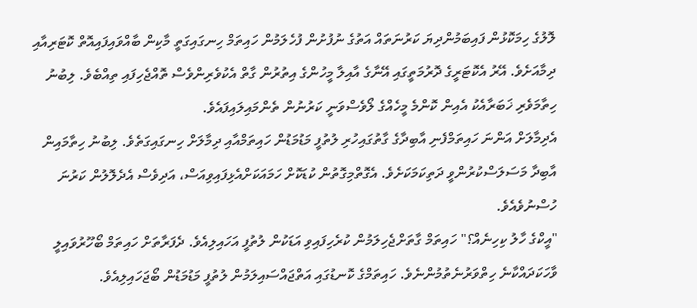ލޮލުގެ ހިމަކޮޅުން ފައިބަމުންދިޔަ ކަރުނަތައް އަތުގެ ނުފުށުން ފުހެލަމުން ހައިތަމް ހިނގައިގަތީ މާކިން ބާއްވައިފައިއޮތް ކޮޓަރިއާއި ދިމާއަށެވެ. އޭރު އެކޮޓަރީގެ ދޮރުމަތީގައި އޭނާގެ އާއިލާ މީހުންގެ އިތުރުން ގާތް އެކުވެރިންވެސް ތޮއްޖެހިފައި ތިއްބެވެ. ލިބުނު ހިތާމަވެރި ޚަބަރާއެކު އެއިން ކޮންމެ މީހެއްގެ ލޯވެސްވަނީ ކަރުނުން ތެންމައިލައިފައެވެ.
އެދިމާލަށް އަންނަ ހައިތަމްފެނި އާބިދާގެ ގާތުގައިހުރި ލުތުފީ މަޑުމަޑުން ހައިތަމްއާއި ދިމާލަށް ހިނގައިގަތެވެ. ލިބުނު ހިތާމައިން އާބިދާ މަސަލަސްކުރުންވީ ދަތިކަމަކަށެވެ. އެގޮތްމިގޮތުން ކުޑަކޮށް ހަމައަކަށްއެޅިފައިވިއަސް، އަދިވެސް އެދެލޮލުން ކަރުނަ ހުސްނުވެއެވެ.
"އީކްގެ ހާލު ކިހިނެއް؟" ހައިތަމް ގާތަށްޖެހިލަމުން ކުރެހިފައިވި އަޑަކުން ލުތުފީ އަހައިލިއެވެ. ދެފަރާތަށް ހައިތަމް ބޯހޫރުވައިލީ ވާހަކަދައްކާނެ ހިތްވަރުނެތުމުންނެވެ. ހައިތަމްގެ ކޮނޑުގައި އަތްޖައްސައިލަމުން ލުތުފީ މަޑުމަޑުން ބޯޖަހައިލިއެވެ.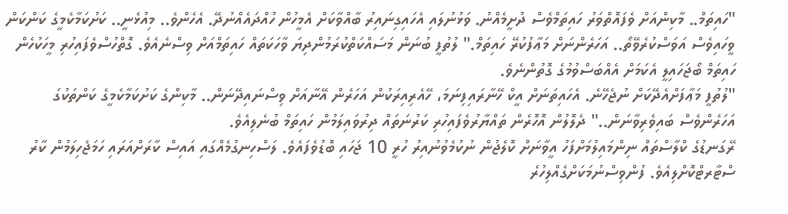"ހައިތަމް.. މާކިންއަށް ވެފައޮތްވަރު ހައިތަމްވެސް ދުށީމެއްނު. ވަޅުނުލައި އެހައިގިނައިރު ބާއްވާކަށް އެމީހުން ހުއްދައެއްނުދޭ. އެހެންވެ.. މިއުޅެނީ.. ކަށުކަމާކެމީގެ ކަންކަން ވީހައިވެސް އަވަސްކުރެވޭތޯ.. އަހަރެންނަށް މަޢާފުކުރޭ ހައިތަމް." ލުތުފީ ބުނަން މަސައްކަތްކުރަމުންދިޔަ ވާހަކަތައް ހައިތަމްއަށް ވިސްނެއެވެ. ގޮތްހުސްވެފައިހުރި މީހަކުހެން ހައިތަމް ބޯޖަހައިލީ އެކަމަށް އެއްބަސްވުމުގެ ގޮތުންނެވެ.
"ލުތުފީ މަޢާފަށްއެދޭކަށް ނުޖެހޭނެ. އެހައިތަނަށް އީކް ހޭނާރައިފިނަމަ، ހޭއެރިއިރަކުން އަހަރެން އޭނާއަށް ވިސްނައިދޭނަން.. މާކިންގެ ކަށުކަމާކެމީގެ ކަންތަކުގަ އަހަރެންވެސް ބައިވެރިވާނަން.." ދެލޮލުން އޮހޮރެން ތައްޔާރުވެފައިހުރި ކަރުނަތައް ދިރުވައިލަމުން ހައިތަމް ބުނެލިއެވެ.
ރޭގަނޑުގެ ކްލާސްތައް ނިންމައިލުމަށްފަހު އީވާނަށް ކޮލެޖުން ނުކުމެވުނުއިރު ހުރީ 10 ޖަހައި ބޮޑުވެފައެވެ. ލަސްހިނގުމެއްގައި އައިސް ކާރަށްއަރައި ހަމަޖެހިލަމުން ކާރު ސްޓާރޓްކޮށްލިއެވެ. ފުންވިސްނުމަކަށްގެއްލިހުރެ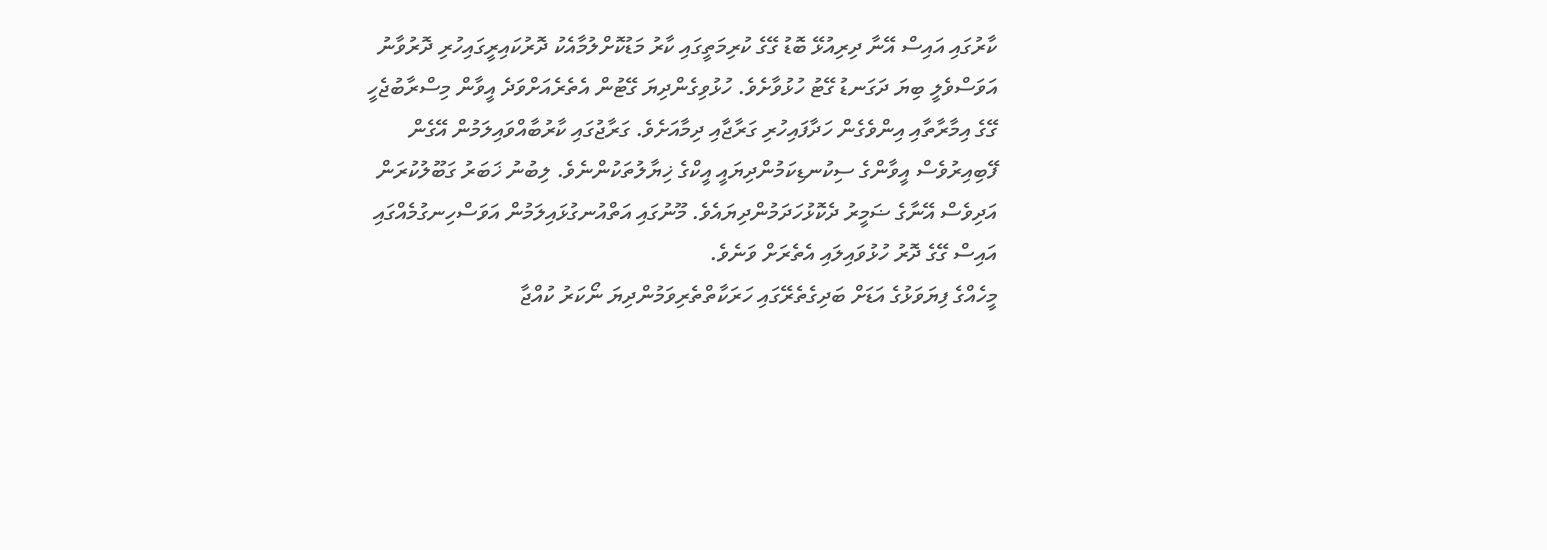ކާރުގައި އައިސް އޭނާ ދިރިއުޅޭ ބޮޑު ގޭގެ ކުރިމަތީގައި ކާރު މަޑުކޮށްލުމާއެކު ދޮރުކައިރީގައިހުރި ދޮރުވާނު އަވަސްވެލީ ބިޔަ ދަގަނޑު ގޭޓު ހުޅުވާށެވެ. ހުޅުވިގެންދިޔަ ގޭޓުން އެތެރެއަށްވަދެ އީވާން މިސްރާބުޖެހީ ގޭގެ އިމާރާތާއި އިންވެގެން ހަދާފައިހުރި ގަރާޖާއި ދިމާއަށެވެ. ގަރާޖުގައި ކާރުބާއްވައިލަމުން އޭގެން ފޭބިއިރުވެސް އީވާންގެ ސިކުނޑިކަމުންދިޔައީ އީކްގެ ޚިޔާލުތަކުންނެވެ. ލިބުނު ޚަބަރު ގަބޫލުކުރަން އަދިވެސް އޭނާގެ ޟަމީރު ދެކޮޅުހަދަމުންދިޔައެވެ. މޫނުގައި އަތްއުނގުޅައިލަމުން އަވަސްހިނގުމެއްގައި އައިސް ގޭގެ ދޮރު ހުޅުވައިލައި އެތެރަށް ވަނެވެ.
މީހެއްގެ ފިޔަވަޅުގެ އަޑަށް ބަދިގެތެރޭގައި ހަރަކާތްތެރިވަމުންދިޔަ ނޯކަރު ކުއްޖާ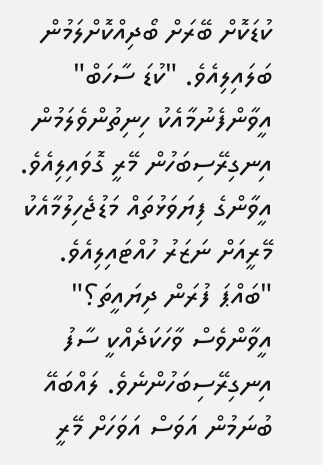ކުޑަކޮށް ބޭރަށް ބޯދިއްކޮށްލަމުން ބަލައިލިއެވެ. "ކުޑަ ސާހަބް" އީވާންފެނުމާއެކު ހިނިތުންވެލަމުން އިނގިރޭސިބަހުން މޭރީ ގޮވައިލިއެވެ. އީވާންގެ ފިޔަވަޅުތައް މަޑުޖެހިލުމާއެކު މޭރީއަށް ނަޒަރު ހުއްޓައިލިއެވެ.
"ބައްޕަ ފުރަން ދިޔައީތަ؟" އީވާންވެސް ވާހަކަދެއްކީ ސާފު އިނގިރޭސިބަހުންނެވެ. ލައްބައޭ ބުނަމުން އަވަސް އަވަހަށް މޭރީ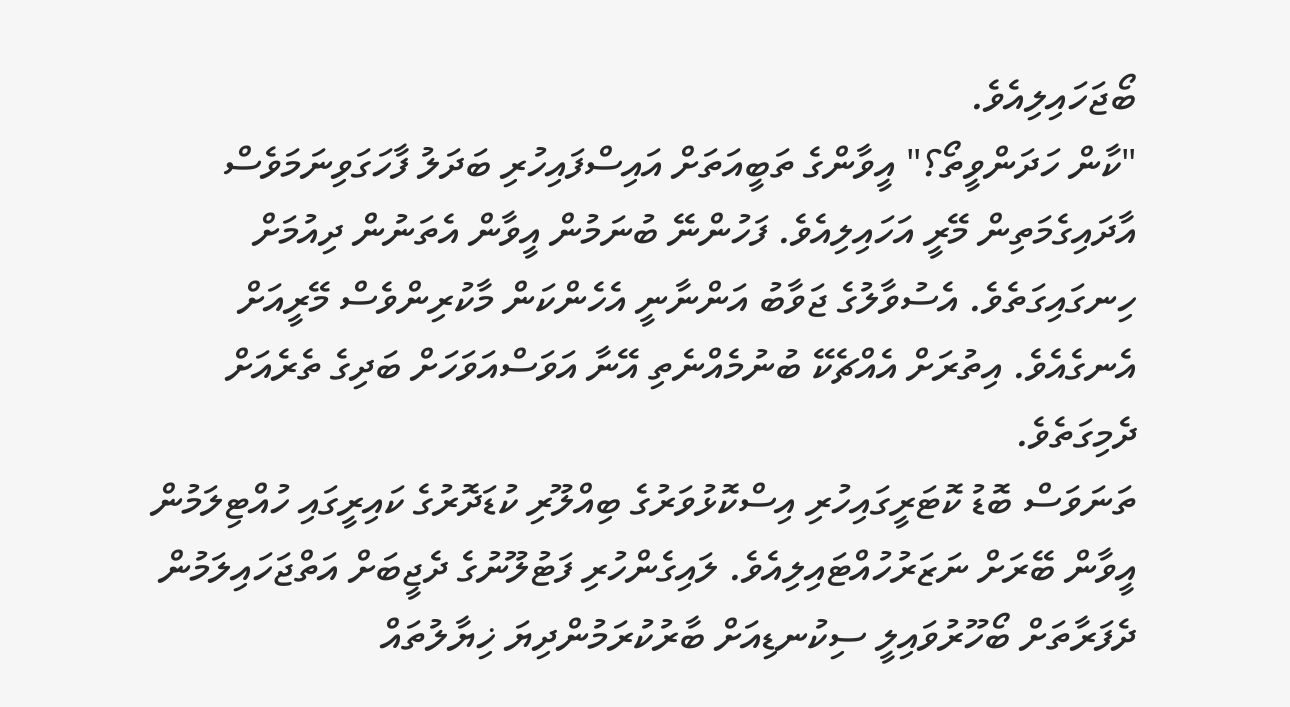ބޯޖަހައިލިއެވެ.
"ކާން ހަދަންވީތޯ؟" އީވާންގެ ތަބީއަތަށް އައިސްފައިހުރި ބަދަލު ފާހަގަވިނަމަވެސް އާދައިގެމަތިން މޭރީ އަހައިލިއެވެ. ފަހުންނޭ ބުނަމުން އީވާން އެތަނުން ދިއުމަށް ހިނގައިގަތެވެ. އެސުވާލުގެ ޖަވާބު އަންނާނީ އެހެންކަން މާކުރިންވެސް މޭރީއަށް އެނގެއެވެ. އިތުރަށް އެއްޗެކޭ ބުނުމެއްނެތި އޭނާ އަވަސްއަވަހަށް ބަދިގެ ތެރެއަށް ދެމިގަތެވެ.
ތަނަވަސް ބޮޑު ކޮޓަރީގައިހުރި އިސްކޮޅުވަރުގެ ބިއްލޫރި ކުޑަދޮރުގެ ކައިރީގައި ހުއްޓިލަމުން އީވާން ބޭރަށް ނަޒަރުހުއްޓައިލިއެވެ. ލައިގެންހުރި ފަޓުލޫނުގެ ދެޖީބަށް އަތްޖަހައިލަމުން ދެފަރާތަށް ބޯހޫރުވައިލީ ސިކުނޑިއަށް ބާރުކުރަމުންދިޔަ ޚިޔާލުތައް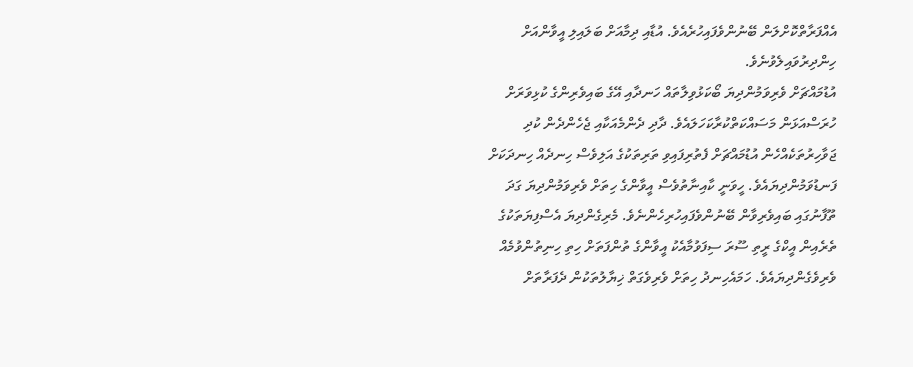އެއްފަރާތްކޮށްލަން ބޭނުންވެފައިހުރެއެވެ. އުޑާއި ދިމާއަށް ބަލައިލި އީވާންއަށް ހިންދިރުވައިލެވުނެވެ.
އުޑުމައްޗަށް ވެރިވަމުންދިޔަ ބޯކަޅުވިލާތައް ހަނދާއި އޭގެ ބައިވެރިންގެ ކުޅިވަރަށް ހުރަސްއަޅަން މަސައްކަތްކުރާކަހަލައެވެ. ދާދި ދެންމެއަކާއި ޖެހެންދެން ކުދި ޖަވާހިރުތަކެއްހެން އުޑުމައްޗަށް ފެތުރިފައިވި ތަރިތަކުގެ އަލިވެސް ހިނދެއް ހިނދަކަށް ފަނޑުވަމުންދިޔައެވެ. ހީވަނީ ކާއިނާތުވެސް އީވާންގެ ހިތަށް ވެރިވަމުންދިޔަ ގަދަ ތޫފާނުގައި ބައިވެރިވާން ބޭނުންވެފައިހުރިހެންނެވެ. މެރިގެންދިޔަ އެސްފިޔަތަކުގެ ތެރެއިން އީކްގެ ރީތި ސޫރަ ސިފަވުމާއެކު އީވާންގެ ތުންފަތަށް ހިތި ހިނިތުންވުމެއް ވެރިވެގެންދިޔައެވެ. ހަމައެހިނދު ހިތަށް ވެރިވެގަތް ޚިޔާލުތަކުން ދެފަރާތަށް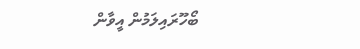ބޯހޫރައިލަމުން އީވާން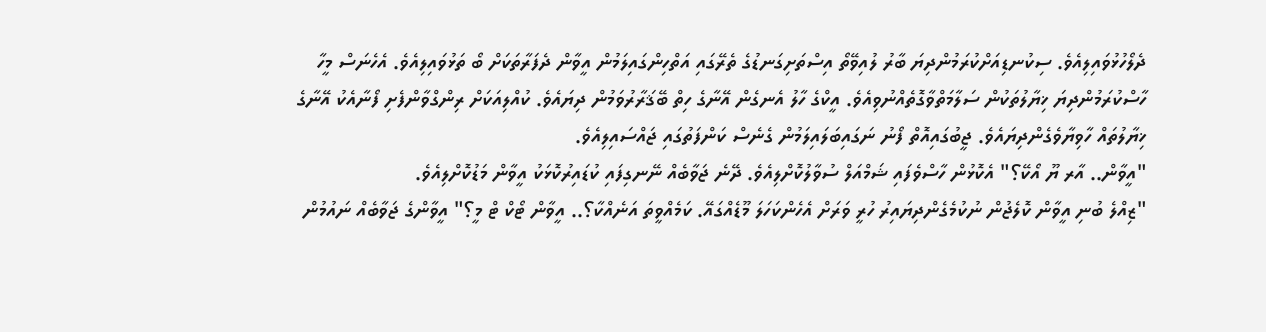ދެލޯހުޅުވައިލިއެވެ. ސިކުނޑިއަށްކުރަމުންދިޔަ ބާރު ލުއިވޭތޯ އިސްތަށިގަނޑުގެ ތެރޭގައި އަތްހިންގައިލަމުން އީވާން ދެފަރާތަކަށް ބޯ ތަޅުވައިލިއެވެ. އެހެނަސް މީހާ ހާސްކުރަމުންދިޔަ ޚިޔާލުތަކުން ސަލާމަތްވާގޮތެއްނުވިއެވެ. އީކްގެ ހާލު އެނގެން އޭނާގެ ހިތް ބޭޤަރާރުވަމުން ދިޔައެވެ. ކުއްލިއަކަށް ރިންގްވާންފެށި ފޯނާއެކު އޭނާގެ ޚިޔާލުތައް ހާވިޔާވެގެންދިޔައެވެ. ޖީބުގައިއޮތް ފޯނު ނަގައިބަލައިލަމުން ގެނެސް ކަންފަތުގައި ޖައްސައިލިއެވެ.
"އީވާން.. އާރ ޔޫ އޯކޭ؟" އެކޮޅުން ހާސްވެފައި ޝަމްއަލް ސުވާލުކޮށްލިއެވެ. ދޭނެ ޖަވާބެއް ނޭނގިފައި ކުޑައިރުކޮޅަކު އީވާން މަޑުކޮށްލިއެވެ.
"ޒިއްލެ ބުނި އީވާން ކޮލެޖުން ނުކުމެގެންދިޔައިރު ހުރީ ވަރަށް އެހެންކަހަލަ މޫޑެއްގައޭ. ކަމެއްވީތަ އަނެއްކާ؟.. އީވާން ޓޯކް ޓް މީ؟" އީވާންގެ ޖަވާބެއް ނައުމުން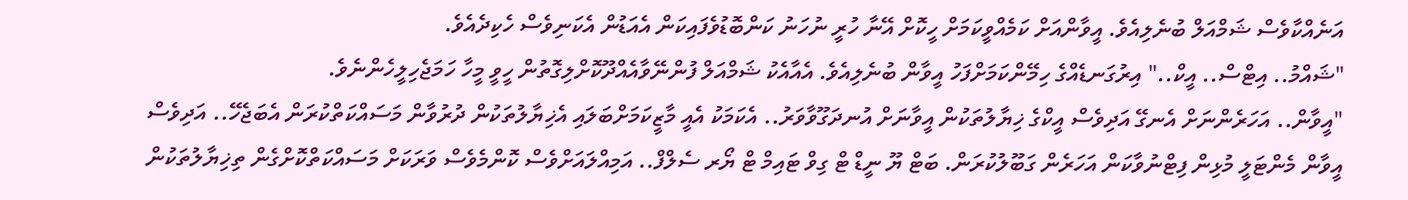އަނެއްކާވެސް ޝަމްއަލް ބުނެލިއެވެ. އީވާންއަށް ކަމެއްވީކަމަށް ހީކޮށް އޭނާ ހުރީ ނުހަނު ކަންބޮޑުވެފައިކަން އެއަޑުން އެކަނިވެސް ހެކިދެއެވެ.
"ޝައްމު.. އިޓްސް.. އީކް.." އިރުގަނޑެއްގެ ހިމޭންކަމަށްފަހު އީވާން ބުނެލިއެވެ. އެއާއެކު ޝަމްއަލް ފުންނޭވާއެއްދޫކޮށްލިގޮތުން ހީވީ މީހާ ހަމަޖެހިލީހެންނެވެ.
"އީވާން.. އަހަރެންނަށް އެނގޭ އަދިވެސް އީކްގެ ޚިޔާލުތަކުން އީވާނަށް އުނދަގޫވާވަރު.. އެކަމަކު އެއީ މާޒީކަމަށްބަލައި އެޚިޔާލުތަކުން ދުރުވާން މަސައްކަތްކުރަން އެބަޖެހޭ.. އަދިވެސް އީވާން މެންޓަލީ މުޅިން ފިޓްނުވާކަން އަހަރެން ގަބޫލުކުރަން. ބަޓް ޔޫ ނީޑް ޓް ގިވް ޓައިމް ޓް ޔޯރ ސެލްފް.. އަމިއްލައަށްވެސް ކޮންމެވެސް ވަރަކަށް މަސައްކަތްކޮށްގެން ތިޚިޔާލުތަކުން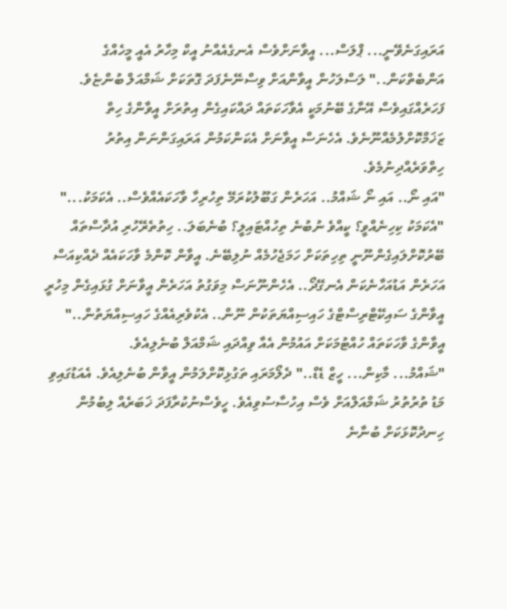އަރައިގަނެވޭނީ... ޕްލަސް... އީވާނަށްވެސް އެނގެއެއްނު އީކް މިހާރު އެއީ މީހެއްގެ އަންބެތްކަން.." ލަސްލަހުން އީވާންއަށް ވިސްނޭނެފަދަ ގޮތަކަށް ޝަމްއަލް ބުންޏެވެ. ފަހަރެއްގައިވެސް އޭނާގެ ބޭނުމަކީ އެވާހަކަތައް ދައްކައިގެން އިތުރަށް އީވާންގެ ހިތް ޒަޚަމްކޮށްލުމެއްނޫނެވެ. އެހެނަސް އީވާނަށް އެކަންކަމުން އަރައިގަންނަން އިތުރު ހިތްވަރެއްދިނުމެވެ.
"އައި ނޯ.. އައި ނޯ ޝައްމު.. އަހަރެން ގަބޫލުކުރަމޭ ތިހުރިހާ ވާހަކައެއްވެސް.. އެކަމަކު..."
"އެކަމަކު ކިހިނެއްވީ؟ ކީއްވެ ނުބުނެ ތިހުއްޓައިލީ؟ ބުނެބަލަ.. ހިތުތެރޭހުރި އުދާސްތައް ބޭރުކޮށްލައިގެންނޫނީ ތިހިތަކަށް ހަމަޖެހުމެއް ނުލިބޭނެ. އީވާން ކޮންމެ ވާހަކައެއް ދެއްކިއަސް އަހަރެން އަޑުއަހާނެކަން އެނގޭދޯ.. އެހެންނޫނަސް މިވަގުތު އަހަރެން އީވާނަށް ގުޅައިގެން މިހުރީ އީވާންގެ ސައިކޭޓްރިސްޓްގެ ހައިސިއްޔަތަކުން ނޫން.. އެކުވެރިއެއްގެ ހައިސިއްޔަތުން.." އީވާންގެ ވާހަކަތައް ހުއްޓުމަކަށް އައުމުން އެއާ ވިއްދައި ޝަމްއަލް ބުނެލިއެވެ.
"ޝައްމު... މާކިން... ހީޒް ޑެޑް.." ދެލޯމަރައި ތަގުޅިކޮށްލަމުން އީވާން ބުނެލިއެވެ. އެއަޑުގައިވި މަޑު ތުރުތުރު ޝަމްއަލްއަށް ވެސް އިހުސާސުވިއެވެ. ހީވެސްނުކުރާފަދަ ޚަބަރެއް ލިބުމުން ހިނދުކޮޅަކަށް ބުނާނެ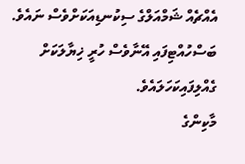އެއްޗެއް ޝަމްއަލްގެ ސިކުނޑިއަކަށްވެސް ނައެވެ. ބަސްހުއްޓިފައި އޭނާވެސް ހުރީ ޚިޔާލަކަށް ގެއްލިފައިކަހަލައެވެ.
މާކިންގެ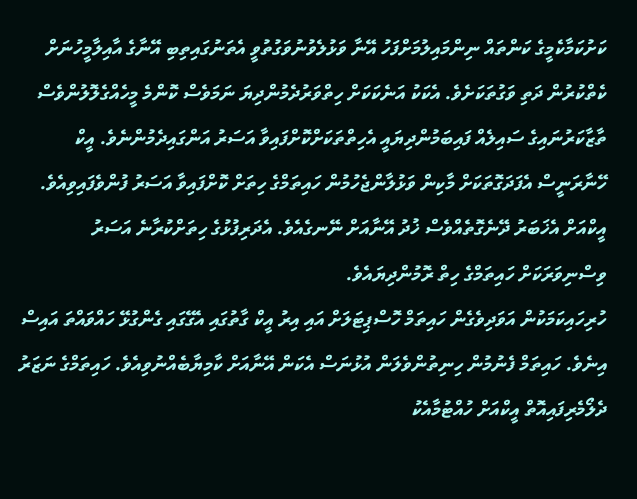ކަށުކަމާކެމީގެ ކަންތައް ނިންމައިލުމަށްފަހު އޭނާ ވަޅުލެވުނުވަގުތުވީ އެތަނުގައިތިބި އޭނާގެ އާއިލާމީހުނަށް ކެތްކުރުން ދަތި ވަގުތަކަށެވެ. އެކަކު އަނެކަކަށް ހިތްވަރުދެމުންދިޔަ ނަމަވެސް ކޮންމެ މީހެއްގެލޮލުންވެސް ތާޒާކަރުނައިގެ ސައިލެއް ފައިބަމުންދިޔައީ އެހިތްތަކަށްކޮށްފައިވާ އަސަރު އަންގައިދެމުންނެވެ. އީކް ހޭނާރަނީސް އެފަދަގޮތަކަށް މާކިން ވަޅުލާންޖެހުމުން ހައިތަމްގެ ހިތަށް ކޮށްފައިވާ އަސަރު ފުންވެފައިވިއެވެ. އީކްއަށް އެޚަބަރު ދޭނެގޮތެއްވެސް ޚުދު އޭނާއަށް ނޭނގެއެވެ. އެދަރިފުޅުގެ ހިތަށްކުރާނެ އަސަރު ވިސްނިވަރަކަށް ހައިތަމްގެ ހިތް ރޮމުންދިޔައެވެ.
ހުރިހައިކަމަކުން އަވަދިވެގެން ހައިތަމް ހޮސްޕިޓަލަށް އައި އިރު އީކް ގާތުގައި އެގޭގައި ގެންގުޅޭ ހައްވައްތަ އައިސް އިނެވެ. ހައިތަމް ފެނުމުން ހިނިތުންވެލަން އުޅުނަސް އެކަން އޭނާއަށް ކާމިޔާބެއްނުވިއެވެ. ހައިތަމްގެ ނަޒަރު ދެލޯމެރިފައިއޮތް އީކްއަށް ހުއްޓުމާއެކު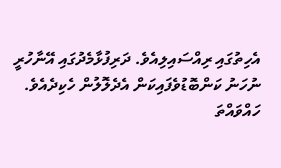އެހިތުގައި ރިއްސައިލިއެވެ. ދަރިފުޅާމެދުގައި އޭނާހުރީ ނުހަނު ކަންބޮޑުވެފައިކަން އެދެލޮލުން ހެކިދެއެވެ.
ހައްވައްތަ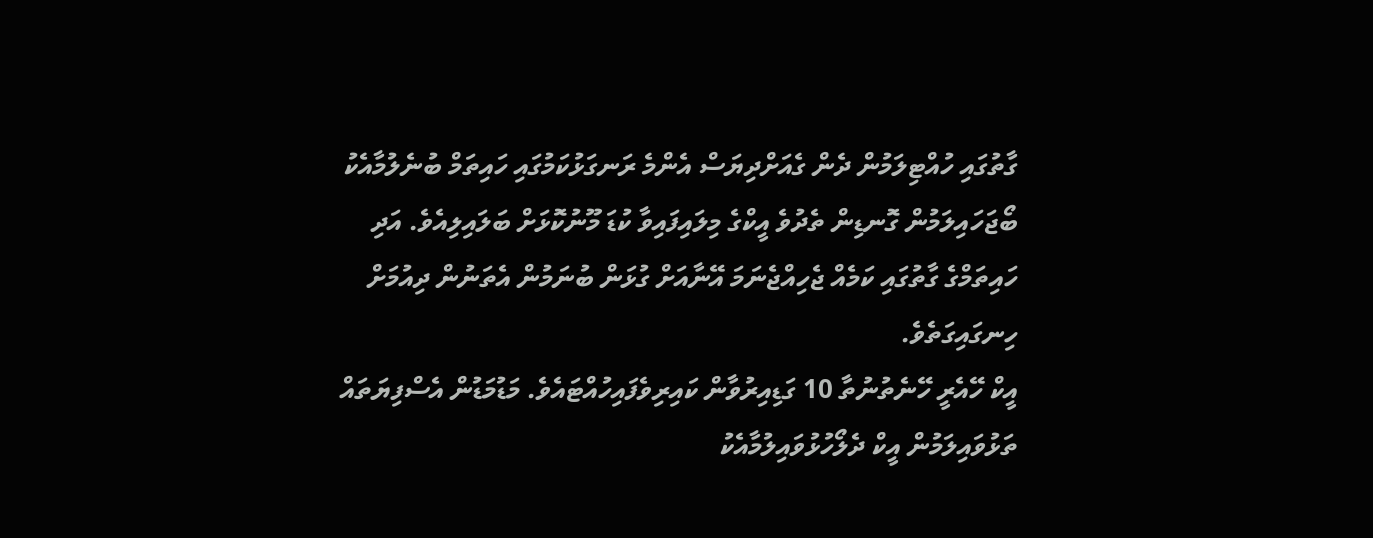ގާތުގައި ހުއްޓިލަމުން ދެން ގެއަށްދިޔަސް އެންމެ ރަނގަޅުކަމުގައި ހައިތަމް ބުނެލުމާއެކު ބޯޖަހައިލަމުން ގޮނޑިން ތެދުވެ އީކްގެ މިލައިފައިވާ ކުޑަ މޫނުކޮޅަށް ބަލައިލިއެވެ. އަދި ހައިތަމްގެ ގާތުގައި ކަމެއް ޖެހިއްޖެނަމަ އޭނާއަށް ގުޅަން ބުނަމުން އެތަނުން ދިއުމަށް ހިނގައިގަތެވެ.
އީކް ހޭއެރީ ހޭނެތުނުތާ 10 ގަޑިއިރުވާން ކައިރިވެފައިހުއްޓައެވެ. މަޑުމަޑުން އެސްފިޔަތައް ތަޅުވައިލަމުން އީކް ދެލޯހުޅުވައިލުމާއެކު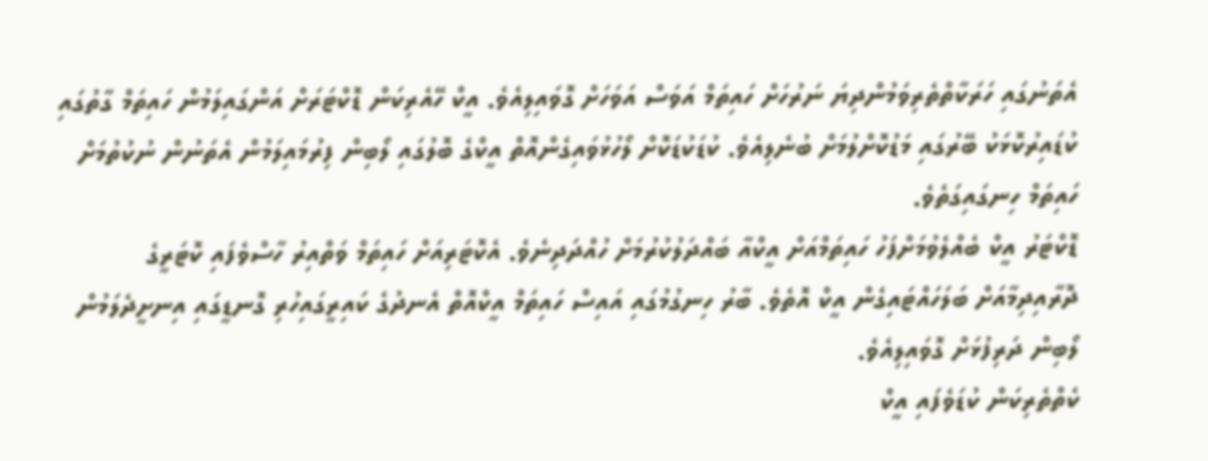އެތަނުގައި ހަރަކާތްތެރިވަމުންދިޔަ ނަރުހަށް ހައިތަމް އަވަސް އަވަހަށް ގޮވައިލިއެވެ. އީކް ހޭއެރިކަން ޑޮކްޓަރަށް އަންގައިލަމުން ހައިތަމް ގާތުގައި ކުޑައިރުކޮޅަކު ބޭރުގައި މަޑުކޮށްލުމަށް ބުނެލިއެވެ. ކުޑަކުޑަކޮށް ލޯހުޅުވައިގެންއޮތް އީކްގެ ބޮލުގައި ލޯބިން ފިރުމައިލަމުން އެތަނުން ނުކުތުމަށް ހައިތަމް ހިނގައިގަތެވެ.
ޑޮކްޓަރު އީކް ބެއްލެވުމަށްފަހު ހައިތަމްއަށް އީކްއާ ބައްދަލުކުރުމަށް ހުއްދަދިނެވެ. އެކޮޓަރިއަށް ހައިތަމް ވަތްއިރު ހާސްވެފައި ކޮޓަރީގެ ދޮރާއިދިމާއަށް ބަލަހައްޓައިގެން އީކް އޮތެވެ. ބާރު ހިނގުމުގައި އައިސް ހައިތަމް އީކްއޮތް އެނދުގެ ކައިރީގައިހުރި ގޮނޑީގައި އިނށީދެލަމުން ލޯބިން ދަރިފުޅަށް ގޮވައިލިއެވެ.
ކެތްތެރިކަން ކުޑަވެފައި އީކް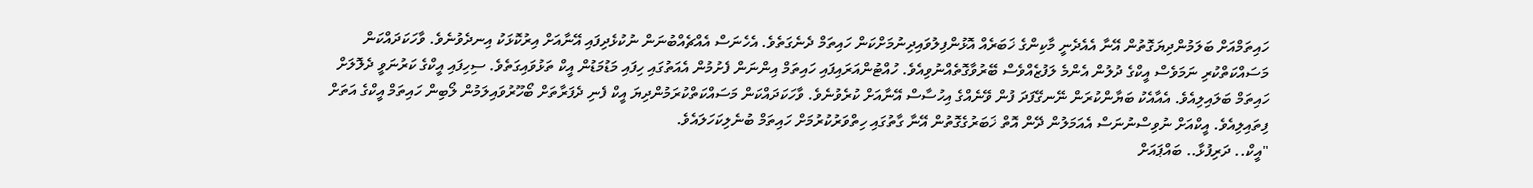ހައިތަމްއަށް ބަލަމުންދިޔަގޮތުން އޭނާ އެއެދެނީ މާކިންގެ ޚަބަރެއް އޮޅުންފިލުވައިދިނުމަށްކަން ހައިތަމް ދެނެގަތެވެ. އެހެނަސް އެއްޗެއްބުނަން ނުކުޅެދިފައި އޭނާއަށް އިރުކޮޅަކު އިނދެވުނެވެ. ވާހަކަދައްކަން މަސައްކަތްކުރި ނަމަވެސް އީކްގެ ދުލުން އެންމެ ލަފުޒެއްވެސް ބޭރުވާގޮތެއްނުވިއެވެ. ހުއްޓުންއަރައިފައި ހައިތަމް އިންނަން ފެށުމުން އެއަތުގައި ހިފައި މަޑުމަޑުން އީކް ތަޅުވައިގަތެވެ. ސިހިފައި އީކްގެ ކަރުނަވީ ދެލޮލަށް ހައިތަމް ބަލައިލިއެވެ. އެއާއެކު ބަޔާންކުރަން ނޭނގޭފަދަ ފުން ވޭނެއްގެ އިހުސާސް އޭނާއަށް ކުރެވުނެވެ. ވާހަކަދައްކަން މަސައްކަތްކުރަމުންދިޔަ އީކް ފެނި ދެފަރާތަށް ބޯހޫރުވައިލަމުން ލޯބިން ހައިތަމް އީކްގެ އަތަށް ފިތައިލިއެވެ. އީކްއަށް ނުވިސްނުނަސް އެއަމަލުން ދޭން އޮތް ޚަބަރުގެގޮތުން އޭނާ ގާތުގައި ހިތްވަރުކުރުމަށް ހައިތަމް ބުނެލިކަހަލައެވެ.
"އީކް.. ދަރިފުޅާ.. ބައްޕައަށް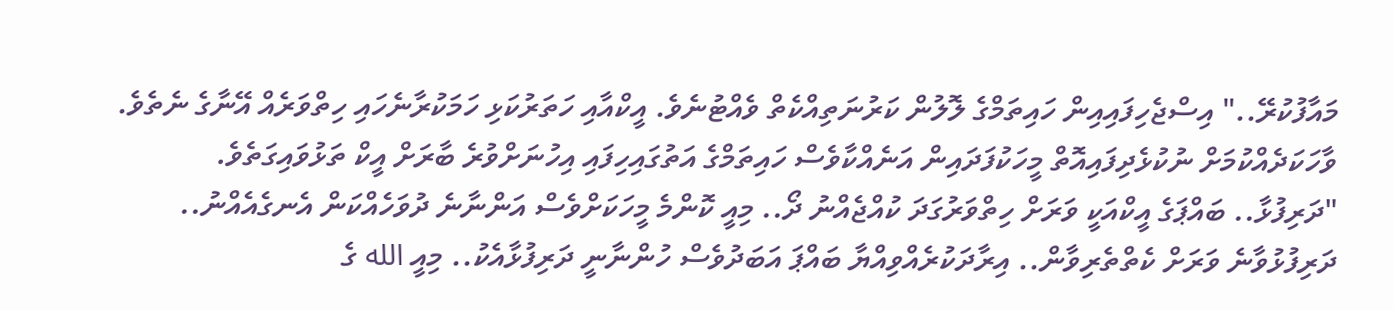މައާފުކުރޭ.." އިސްޖެހިފައިއިން ހައިތަމްގެ ލޮލުން ކަރުނަތިއްކެތް ވެއްޓުނެވެ. އީކްއާއި ހަތަރުކަޅި ހަމަކުރާނެހައި ހިތްވަރެއް އޭނާގެ ނެތެވެ. ވާހަކަދެއްކުމަށް ނުކުޅެދިފައިއޮތް މީހަކުފަދައިން އަނެއްކާވެސް ހައިތަމްގެ އަތުގައިހިފައި އިހުނަށްވުރެ ބާރަށް އީކް ތަޅުވައިގަތެވެ.
"ދަރިފުޅާ.. ބައްޕަގެ އީކްއަކީ ވަރަށް ހިތްވަރުގަދަ ކުއްޖެއްނު ދޯ.. މިއީ ކޮންމެ މީހަކަށްވެސް އަންނާނެ ދުވަހެއްކަން އެނގެއެއްނު.. ދަރިފުޅުވާނެ ވަރަށް ކެތްތެރިވާން.. އިރާދަކުރެއްވިއްޔާ ބައްޕަ އަބަދުވެސް ހުންނާނީ ދަރިފުޅާއެކު.. މިއީ الله ގެ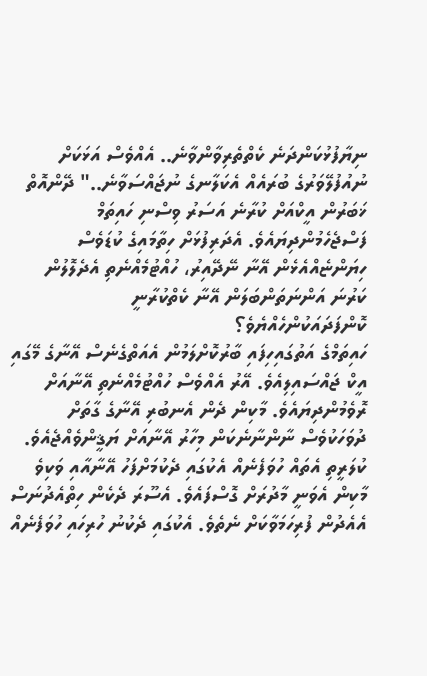ނިޔާފުޅުކަންދަނެ ކެތްތެރިވާންވާނެ.. އެއްވެސް އަޅަކަށް ނުއުފުލޭވަރުގެ ބުރައެއް އެކަލާނގެ ނުޖައްސަވާނެ.." ދޭންއޮތް ޚަބަރުން އީކްއަށް ކުރާނެ އަސަރު ވިސްނި ހައިތަމް ފަސްޖެހެމުންދިޔައެވެ. އެދަރިފުޅަށް ހިތާމައިގެ ކުޑަވެސް ހިޔަންޏެއްއެޅެން އޭނާ ނޭދޭއިރު، ހުއްޓުމެއްނެތި އެދެލޮލުން ކަރުނަ އަންނަތަންބަލަން އޭނާ ކެތްކުރާނީ ކޮންފަދައަކުންހެއްޔެވެ؟
ހައިތަމްގެ އަތުގައިހިފައި ބާރުކޮށްލަމުން އެއަތްގެނެސް އޭނާގެ މޭގައި އީކް ޖައްސައިލިއެވެ. އޭރު އެއްވެސް ހުއްޓުމެއްނެތި އޭނާއަށް ރޮވެމުންދިޔައެވެ. މާކިން ދެން އެނބުރި އޭނާގެ ގާތަށް ދުވަހަކުވެސް ނާންނާނެކަން މިހާރު އޭނާއަށް ޔަޤީންވެއްޖެއެވެ. ކުލަރީތި އެތައް ހުވަފެނެއް އެކުގައި ދެކުމަށްފަހު އޭނާއާއި ވަކިވެ މާކިން އެވަނީ މާދުރަށް ގޮސްފައެވެ. އެސޫރަ ދެކެން ހިތްއެދުނަސް އެއެދުން ފުރިހަމަވާކަށް ނެތެވެ. އެކުގައި ދެކުނު ހުރިހައި ހުވަފެނެއް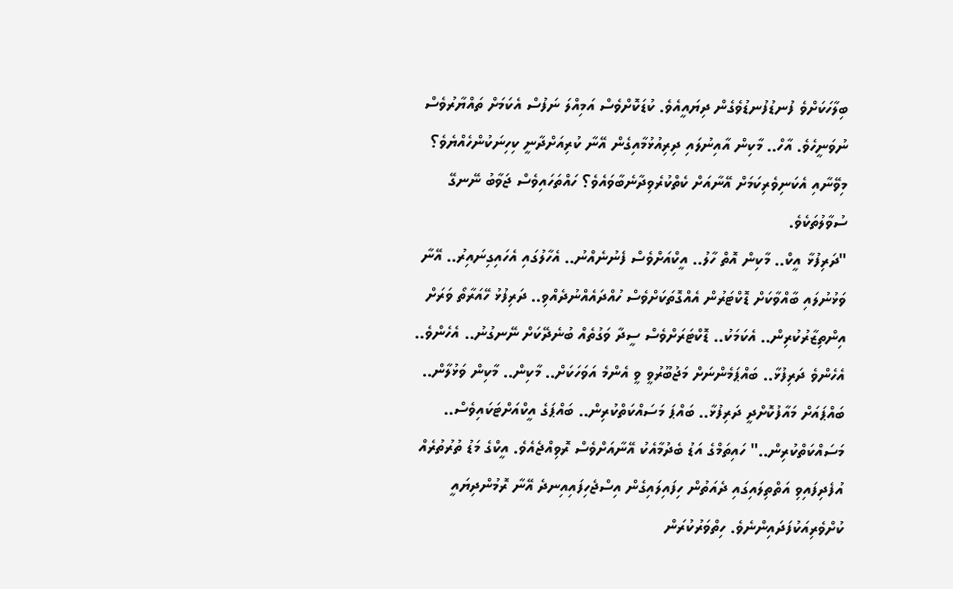ބިލާހަކަށްވެ ފުނޑުފުނޑުވެގެން ދިޔައީއެވެ. ކުޑަކޮށްވެސް އަމިއްލަ ނަފުސް އެކަމަށް ތައްޔާރުވެސް ނުވަނީހެވެ. އާހް.. މާކިން އާއިނުލައި ދިރިއުޅުމާއިގެން އޭނާ ކުރިއަށްދާނީ ކިހިނަކުންހެއްޔެވެ؟ މިވޭނާއި އެކަނިވެރިކަމަށް އޭނާއަށް ކެތްކުރެވިދާނެބާވައެވެ؟ ހައްތަހައިވެސް ޖަވާބު ނޭނގޭ ސުވާލުތަކެވެ.
"ދަރިފުޅާ އީކް.. މާކިން އޮތް ހާލު.. އީކްއަށްވެސް ފެނުނެއްނު.. އެހާލުގައި އެހައިގިނައިރު.. އޭނާ ވަޅުނުލައި ބާއްވާކަށް ޑޮކްޓަރުން އެއްގޮތަކަށްވެސް ހުއްދައެއްނުދެއްވި.. ދަރިފުޅު ހޭއަރާތޯ ވަރަށް އިންތިޒާރުކުރިން.. އެކަމަކު.. ޑޮކްޓަރަށްވެސް ސީދާ ވަގުތެއް ބުނެދޭކަށް ނޭނގުނު.. އެހެންވެ.. އެހެންވެ ދަރިފުޅާ.. ބައްޕަމެންނަށް މަޖުބޫރުވީ ވީ އެންމެ އަވަހަކަށް.. މާކިން.. މާކިން ވަޅުލާން.. ބައްޕައަށް މައާފުކޮށްދީ ދަރިފުޅާ.. ބައްޕަ މަސައްކަތްކުރިން.. ބައްޕަގެ އީކްއަށްޓަކައިވެސް.. މަސައްކަތްކުރިން.." ހައިތަމްގެ އަޑު ބެދުމާއެކު އޭނާއަށްވެސް ރޮވިއްޖެއެވެ. އީކްގެ މަޑު ތުރުތުރެއް އުފެދިފައިވި އަތްތިލައިގައި ދެއަތުން ހިފައިލައިގެން އިސްޖެހިފައިއިނދެ އޭނާ ރޮމުންދިޔައީ ކުށްވެރިއަކުފަދައިންނެވެ. ހިތްވަރުކުރަން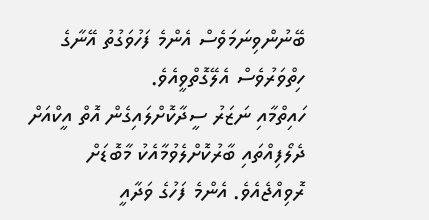ބޭނުންވިނަމަވެސް އެންމެ ފަހުވަގުތު އޭނާގެ ހިތްވަރުވެސް އެލޭގޮތްވީއެވެ.
ހައިތްމާއި ނަޒަރު ސީދާކޮށްލައިގެން އޮތް އީކްއަށް ދެލޯފިއްތައި ބާރުކޮށްލެވުމާއެކު މާބޮޑަށް ރޮވިއްޖެއެވެ. އެންމެ ފަހުގެ ވަދާއީ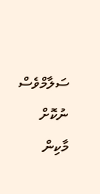ސަލާމްވެސް ނުކޮށް މާކިން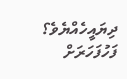ދިޔައީހެއްޔެވެ؟ ފަހުފަހަރަށް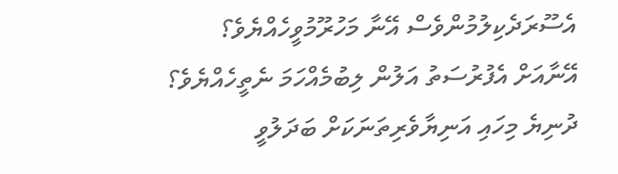އެސޫރަދެކިލުމުންވެސް އޭނާ މަހުރޫމުވީހެއްޔެވެ؟ އޭނާއަށް އެފުރުސަތު އަލުން ލިބުމެއްހަމަ ނެތީހެއްޔެވެ؟ ދުނިޔެ މިހައި އަނިޔާވެރިތަނަކަށް ބަދަލުވީ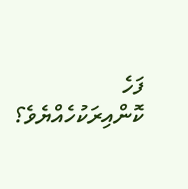ފަހެ ކޮންއިރަކުހެއްޔެވެ؟